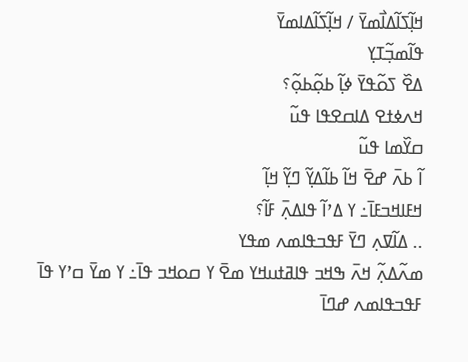ߞߊ߲߬ߖߊ߬ߡߊ߯ߘߌ߫ / ߞߊ߲߬ߖߊ߬ߡߊߘߌ߫
ߟߊ߬ߘߏ߲߬ߠߌ߲
ߡߐ߰ ߖߋ߬ߟߌ߫ ߦߊ߲߬ ߕߋ߲߬ߕߋ߲߬؟
ߞߍߦߙߐ ߡߊߛߐߟߊ ߟߎ߬
ߛߌ߰ߘߊ ߟߎ߬
ߊ߬ ߕߍ߫ ߝߐ߫ ߞߊ߬ ߕߊ߬ߡߌ߲߬ ߣߌ߲߬ ߞߊ߲߬
ߞߓߊߞߏߓߊ߫߸ ߌ ߡߴߊ߬ ߟߊߡߍ߲߫ ߓߊ߬؟
.. ߡߊ߬ߜߍ߲ ߣߌ߫ ߓߟߏߟߊߘߍ ߘߟߌ
ߘߍ߬ߡߍ߲߬ ߞߍ߫ ߒߞߏ ߟߊߥߙߎߞߌ ߘߐ߫ ߌ ߛߋߞߏ ߟߊ߫߸ ߌ ߘߌ߫ ߛߴߌ ߟߊ߫ ߓߟߏߟߊߘߍ ߝߣߊ߫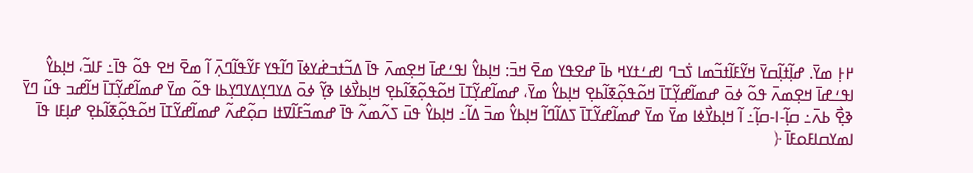߂߅߲ ߘߌ߫. ߝߊ߲߬ߙߊ߲߬ߛߌ߫ ߞߌ߬ߓߊ߬ߙߏ߬ߘߊ ߖ߭ߏߣ ߊߝߑߙߌߞ ߕߊ߫ ߝߐߟߌ ߘߐ߫ ߞߏ߫: ߞߊ߲ߕߌ߮ ߊߟߑߝߊ߫ ߞߐ߲ߘߍ߫ ߟߊ߫ ߡߏ߬ߙߏߝ߭ߌߦߊ߫ ߣߊ߬ߟߌ ߓߌ߬ߟߊ߬ߣߍ߲߫ ߊ߬ ߘߐ߫ ߞߐ ߟߋ߬ ߟߊ߫߸ ߓߊߏ߬، ߞߊ߲ߕߌ߮ ߊߟߑߝߊ߫ ߞߐ߲ߘߍ߫ ߟߋ߬ ߦߋ߫ ߝߘߊ߬ߝߌ߲߬ߠߊ߫ ߞߋ߬ߟߋ߲߬ߧߊ߬ߕߐ߲ ߞߊ߲ߕߌ߮ ߘߌ߫، ߝߘߊ߬ߝߌ߲߬ߠߊ߫ ߞߋ߬ߟߋ߲߬ߧߊ߬ߕߐ߲ ߞߊ߲ߕߌ߯ߦߊ ߢߌ߲߬ ߦߋ߫ ߡߌߣߌ߲ߡߌߣߌ߲ߕߊ ߟߋ߬ ߘߌ߫ ߝߘߊ߬ߝߌ߲߬ߠߊ߫ ߞߊ߬ߝߏ ߟߎ߬ ߣߌ߫ ߢߐ߲߯ ߕߍ߫߸ ߛߊ߲߬-ߊ-ߛߊ߲߬߸ ߊ߬ ߞߊ߲ߕߌ߯ߦߊ ߘߌ߫ ߘߌ߫ ߝߘߊ߬ߝߌ߬ߠߊ߫ ߖߡߊ߬ߣߊ߬ ߞߊ߲ߕߌ߮ ߘߏ߫ ߡߊ߬߸ ߞߊ߲ߕߌ߮ ߟߎ߫ ߖߍ߬ߘߍ߬ ߟߊ߫ ߝߘߏ߬ߓߊ߬ߜߙߊ ߛߋ߲߬ߝߍ߬ ߝߘߊ߬ߝߌ߬ߠߊ߫ ߞߋ߬ߟߋ߲߬ߧߊ߬ߕߐ߲ ߝߊ߲ߓߊ ߟߊ߫ ߊߘߌߛߊߓߋߓߊ߫ ﴿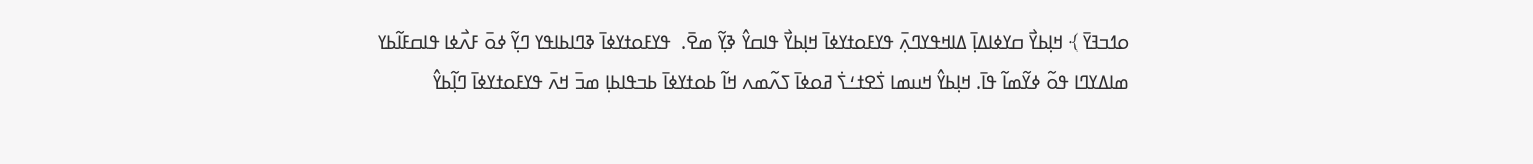ߋߗߏߔߌ߫ ﴾ ߞߊ߲ߕߌ߯ ߛߌߦߊߡߊ߲߫ ߡߊߞߟߌߣߍ߲߫ ߟߌߓߋߙߌߦߊ߫ ߞߊ߲ߕߌ߯ ߟߊߛߌ߮ ߢߌ߲߬ ߘߐ߫.  ߟߌߓߋߙߌߦߊ߫ ߢߣߊߕߊߟߌ ߣߌ߲߬ ߦߋ߫ ߓߍ߯ߦߊ ߟߊߛߓߊ߬ߕߌ ߘߊߡߌߣߊ ߟߋ߬ ߦߌ߬ߘߊ߬ ߟߊ߫. ߞߊ߲ߕߌ߮ ߞߎߘߊ ߖ߭ߐߙߑߖ߭ ߥߋߦߊ߫ ߖߍ߬ߘߍ ߞߊ߬ ߕߋߙߌߦߊ߫ ߕߏߟߊߕߊ߲ ߘߏ߫ ߞߍ߫ ߟߌߓߋߙߌߦߊ߫ ߣߊ߲߬ߕߌ߮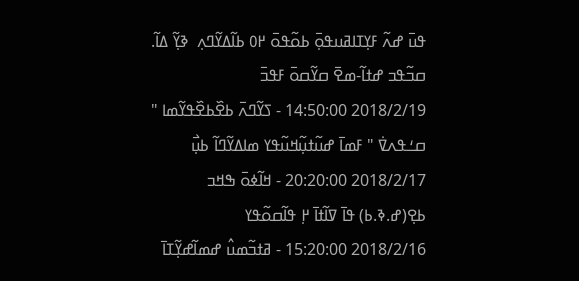ߟߎ߫ ߝߍ߬ ߓߌ߲ߠߊߥߎߟߋ߲߫ ߕߋ߬ߟߋ߫ ߂߀ ߕߊ߬ߡߌ߬ߣߍ߲  ߢߌ߲߬ ߡߊ߬.
ߛߏ߬ߟߏ ߝߙߊ߬-ߘߐ߫ ߛߌ߬ߛߋ߫ ߓߟߏ߫
2018/2/19 14:50:00 - ߖߌ߬ߣߍ߫ ߕߐ߰ߕߐ߰ߟߌ߬ߘߊ " ߛߑߟߍߜ߭ " ߓߘߊ߫ ߝߎ߬ߙߎ߲߬ߞߎ߬ߟߌ ߘߊߡߌ߬ߣߊ߬ ߕߎ߲߯
2018/2/17 20:20:00 - ߞߊ߬ߦߋ߫ ߒߞߏ ߕߐ߲(ߝ.ߢ.ߕ) ߟߊ߫ ߜߊ߬ߙߊ߫ ߂߲ ߟߊ߬ߛߋ߬ߟߌ
2018/2/16 15:20:00 - ߥߙߏ߬ߘߎ߮ ߝߘߊ߬ߝߌ߲߬ߠߊ߫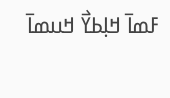ߓߘߊ߫ ߞߊ߲ߕߌ߯ ߞߎߘߊ߫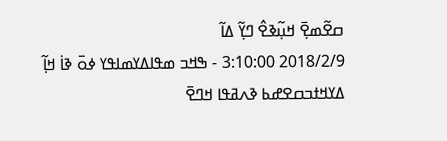ߛߐ߬ߘߐ߲߫ ߞߎ߲߬ߢߐ߮ ߣߌ߲߬ ߡߊ߬
2018/2/9 3:10:00 - ߒߞߏ ߘߟߊߡߌߘߊߟߌ ߦߋ߫ ߢߊ߭ ߞߊ߲߬ ߡߌߞߙߏߛߐߝߕ ߢߍߥߟߊ ߞߣߐ߫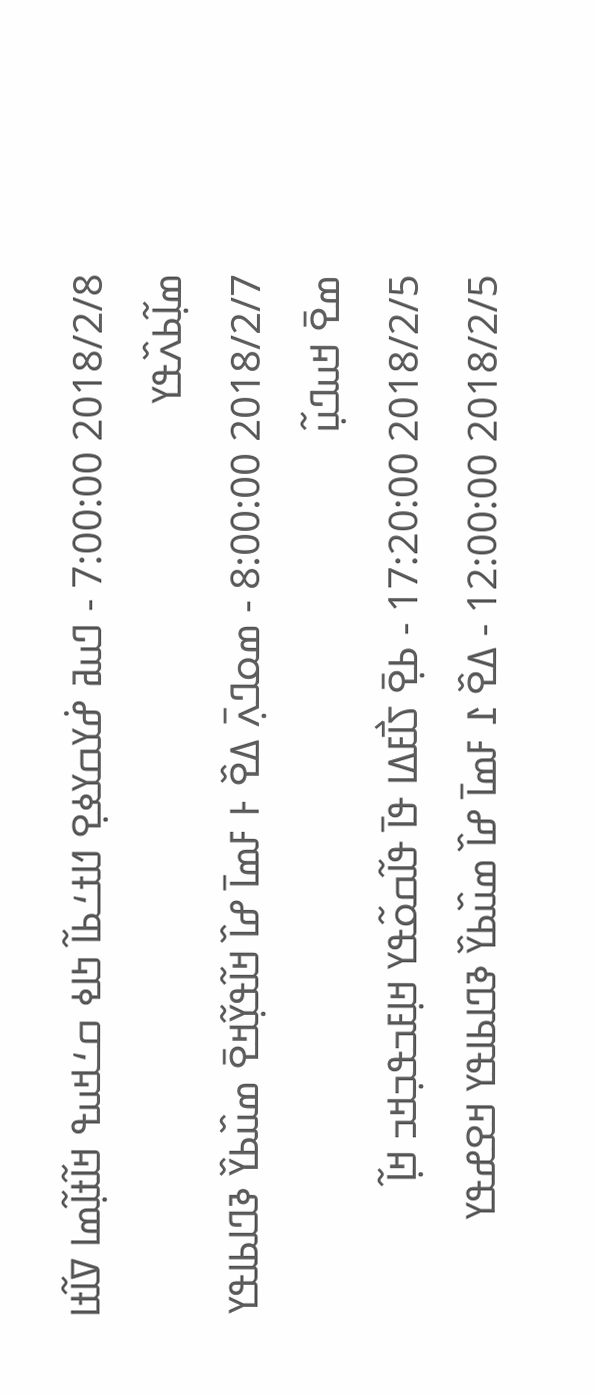2018/2/8 7:00:00 - ߣߎߥ ߝ߭ߌߛߌߦߐ߲ ߗߊߙߑߕߊ߬ ߤߊߦ ߛߑߞߎߟ ߞߊ߬ߙߊ߲߬ߘߊ ߜߊ߬ߙߊ ߘߊ߲߬ߕߍ߰ߟߌ
2018/2/7 8:00:00 - ߘߋߣߍ߲߫ ߡߐ߰ ߅ ߓߘߊ߫ ߝߊ߰ ߞߊ߬ߟߌ߲߬ߞߐ߫ ߘߎ߰ߕߌ߰ ߢߣߊߕߊߟߌ ߘߐ߫ ߞߎߣߎ߲߬
2018/2/5 17:20:00 - ߕߐ߲߫ ߖߊ߯ߓߡߊ ߟߊ߫ ߟߊ߬ߛߋ߬ߟߌ ߞߊ߲ߓߏߟߏ߲ߞߏ ߞߊ߲߬
2018/2/5 12:00:00 - ߡߐ߰ ߁ ߓߘߊ߫ ߝߊ߰ ߘߎ߰ߕߌ߰ ߢߣߊߕߊߟߌ ߞߐߝߟߌ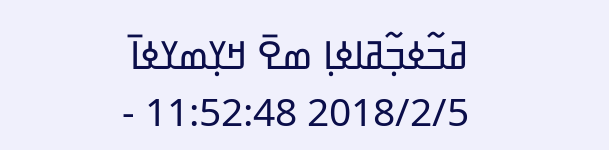ߥߏ߬ߦߏ߲߬ߥߊߦߊ߲ ߘߐ߫ ߞߌ߲ߘߌߦߊ߫
2018/2/5 11:52:48 -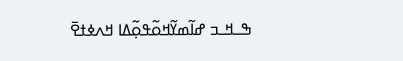ߒߺߞߺߏ ߝߊ߬ߘߌ߬ߞߋ߬ߟߋ߲߬ߡߊ ߞߍߦߙߐ߫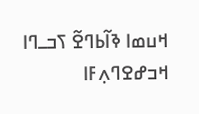ߞߎߘߊ ߢߊ߬ߕߣߐ߬ ߖߏߺߣߊ
ߞߏߝߐߣߍ߲ߓߊ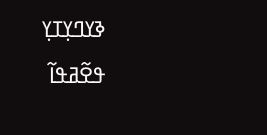ߢߌߣߌ߲ߠߌ߲
ߟߐ߬ߥߟߊ߬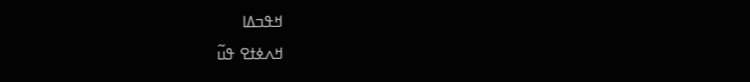ߞߟߏߡߊ
ߞߍߦߙߐ ߟߎ߬